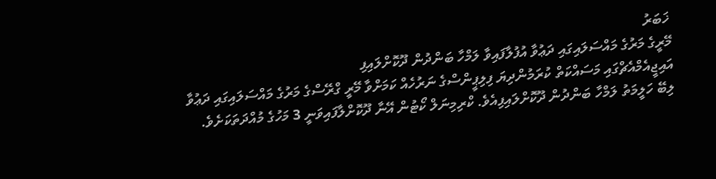ޚަބަރު
މޭރީގެ މަރުގެ މައްސަލައިގައި ދަޢުވާ އުފުލާފައިވާ ލަމްހާ ބަންދުން ދޫކޮށްލައިފި
އައިޖީއެމްއެޗްގައި މަސައްކަތް ކުރަމުންދިޔަ ފިލިޕީންސްގެ ނަރުހެއް ކަމަށްވާ މޭރީ ގްރޭސްގެ މަރުގެ މައްސަލައިގައި ދަޢުވާ ލިބޭ ހަލީމަތު ލަމްހާ ބަންދުން ދޫކޮށްލައިފިއެވެ. ކްރިމިނަލް ކޯޓުން އޭނާ ދޫކޮށްލާފައިވަނީ 3 މަހުގެ މުއްދަތަކަށެވެ.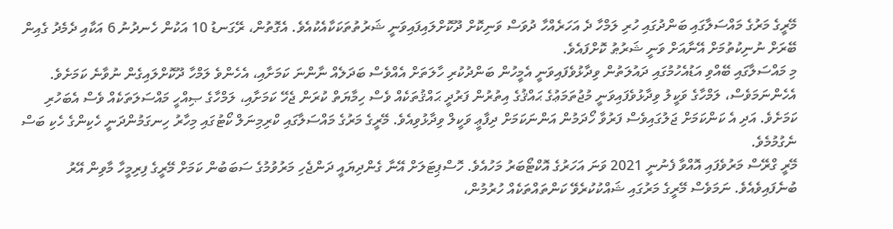މޭރީގެ މަރުގެ މައްސަލާގައި ބަންދުގައި ހުރި ލަމްހާ ދެ އަހަރެއްހާ ދުވަސް ވަނިކޮށް ދޫކޮށްލައިފައިވަނީ ޝަރުތުތަކަކާއެކުއެވެ. އެގޮތުން، ރޭގަނޑު 10 އަކުން ހެނދުނު 6 އަކާއި ދެމެދު ގެއިން ބޭރަށް ނުނިކުތުމަށް އޭނާއަށް ވަނީ ޝަރުޠު ކޮށްފައެވެ.
މި މައްސަލާގައި ބޭއްވި އަޑުއެހުމުގައި ދައުލަތުން ވިދާޅުވެފައިވަނީ އެމީހުން ބަންދުކުރި ހާލަތަށް އެއްވެސް ބަދަލެއް ނާންނަ ކަމަށާއި، އެހެންވެ ލަމްހާ ދޫކޮށްލައިގެން ނުވާނެ ކަމަށެވެ. އެހެންނަމަވެސް، ލަމްހާގެ ވަކީލު ވިދާޅުވެފައިވަނީ މުޖުތަމަޢުގެ ޙައްޤުގެ އިތުރުން ފަރުދީ ޙައްޤުތަކެއް ވެސް ހިމާޔަތް ކުރަން ޖެހޭ ކަމަށާއި، ލަމްހާގެ ޞިއްހީ މައްސަލަތަކެއް ވެސް އެބަހުރި ކަމަށެވެ. އަދި އެ ކަންކަމަށް ޖަލުގައިވެސް ފަރުވާ ހޯދަމުން އަންނަކަމަށް ދިފާޢީ ވަކީލް ވިދާޅުވިއެވެ. މޭރީގެ މަރުގެ މައްސަލާގައި ކްރިމިނަލް ކޯޓުގައި މިހާރު ހިނގަމުންދަނީ ހެކިންގެ ހެކި ބަސް ނެގުމުމެވެ.
މޭރީ ގްރޭސް މަރުވެފައި އޮއްވާ ފެނުނީ 2021 ވަނަ އަހަރުގެ އޮކްޓޯބަރު މަހުއެވެ. ހޮސްޕިޓަލަށް އޭނާ ގެންދިޔައީ ދަންޖެހި މަރުވުމުގެ ސަބަބުން ކަމަށް މޭރީގެ ފިރިމީހާ މާވިން އޭރު ބުނެފައިވެއެވެ. ނަމަވެސް މޭރީގެ މަރުގައި ޝައްކުކުރެވޭ ކަންތައްތަކެއް ހުރުމުން،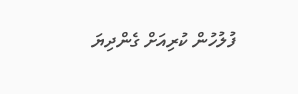ފުލުހުން ކުރިއަށް ގެންދިޔަ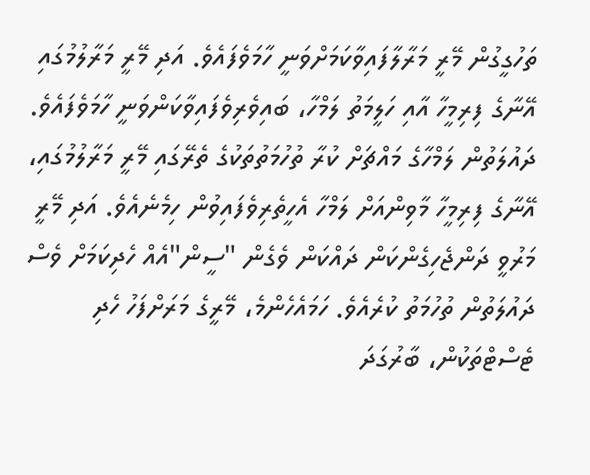ތަހުގީގުން މޭރީ މަރާލާފައިވާކަމަށްވަނީ ހާމަވެފައެވެ. އަދި މޭރީ މަރާލުމުގައި އޭނާގެ ފިރިމީހާ އާއި ހަލީމަތު ލަމްހާ، ބައިވެރިވެފައިވާކަންވަނީ ހާމަވެފައެވެ. ދައުލަތުން ލަމްހާގެ މައްޗަށް ކުރާ ތުހުމަތުތަކުގެ ތެރޭގައި މޭރީ މަރާލުމުގައި، އޭނާގެ ފިރިމީހާ މާވިންއަށް ލަމްހާ އެހީތެރިވެފައިވުން ހިމެނެއެވެ. އަދި މޭރީ މަރުވީ ދަންޖެހިގެންކަން ދައްކަން ވެގެން "ސީން"އެއް ހެދިކަމަށް ވެސް ދައުލަތުން ތުހުމަތު ކުރެއެވެ. ހަމައެހެންމެ، މޭރީގެ މަރަށްފަހު ހެދި ޓެސްޓްތަކުން، ބާރުގަދަ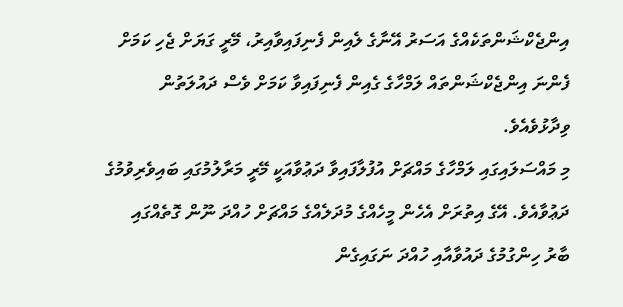އިންޖެކްޝަންތަކެއްގެ އަސަރު އޭނާގެ ލެއިން ފެނިފައިވާއިރު، މޭރީ ގަޔަށް ޖެހި ކަމަށް ފެންނަ އިންޖެކްޝަންތައް ލަމްހާގެ ގެއިން ފެނިފައިވާ ކަމަށް ވެސް ދައުލަތުން ވިދާޅުވެއެވެ.
މި މައްސަލައިގައި ލަމްހާގެ މައްޗަށް އުފުލާފައިވާ ދަޢުވާއަކީ މޭރީ މަރާލުމުގައި ބައިވެރިވުމުގެ ދަޢުވާއެވެ. އޭގެ އިތުރަށް އެހެން މީހެއްގެ މުދަލެއްގެ މައްޗަށް ހުއްދަ ނޫން ގޮތެއްގައި ބާރު ހިންގުމުގެ ދައުވާއާއި ހުއްދަ ނަގައިގެން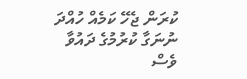ކުރަން ޖެހޭ ކަމެއް ހުއްދަ ނުނަގާ ކުރުމުގެ ދައުވާ ވެސް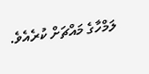ލަމްހާގެ މައްޗަށް ކުރެއެވެ.